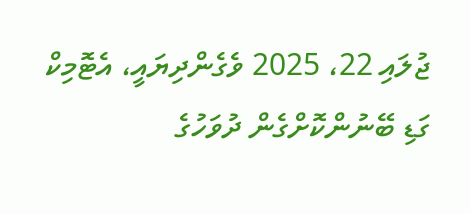ޖުލައި 22، 2025 ވެގެންދިޔައީ، އެޓޮމިކް ގަޑި ބޭނުންކޮށްގެން ދުވަހުގެ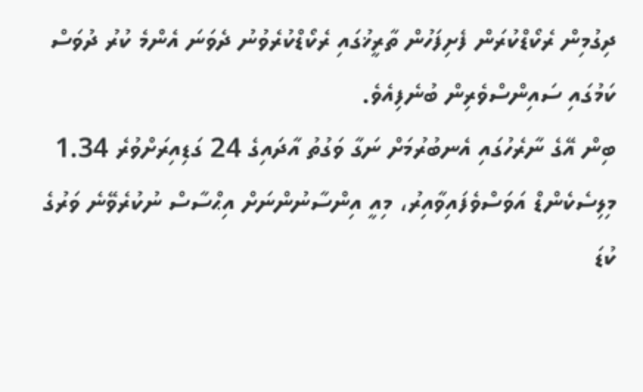ދިގުމިން ރެކޯޑްކުރަން ފެށިފަހުން ތާރީޚުގައި ރެކޯޑްކުރެވުނު ދެވަނަ އެންމެ ކުރު ދުވަސް ކަމުގައި ސައިންސްވެރިން ބުނެފިއެވެ.
ބިން އޭގެ ނާރެހުގައި އެނބުރުމަށް ނަގާ ވަގުތު އާދައިގެ 24 ގަޑިއިރަށްވުރެ 1.34 މިލިސެކެންޑް އަވަސްވެފައިވާއިރު، މިއީ އިންސާނުންނަށް އިޙްސާސް ނުކުރެވޭނެ ވަރުގެ ކުޑަ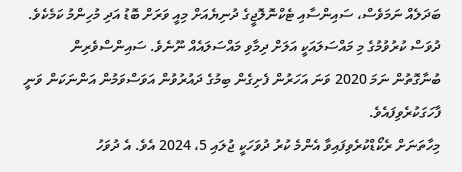ބަދަލެއް ނަމަވެސް، ސައިންސާއި ޓެކްނޮލޮޖީގެ ދުނިޔެއަށް މިއީ ވަރަށް ބޮޑު އަދި މުހިންމު ކަމެކެވެ.
ދުވަސް ކުރުވުމުގެ މި މައްސަލައަކީ އަލަށް ދިމާވި މައްސަލައެއް ނޫނެވެ. ސައިންސްވެރިން ބުނާގޮތުން ނަމަ 2020 ވަނަ އަހަރުން ފެށިގެން ބިމުގެ ދައުރުވުން އަވަސްވަމުން އަންނަކަން ވަނީ ފާހަގަކުރެވިފައެވެ.
މިހާތަނަށް ރެކޯޑްކުރެވިފައިވާ އެންމެ ކުރު ދުވަހަކީ ޖުލައި 5، 2024 އެވެ. އެ ދުވަހު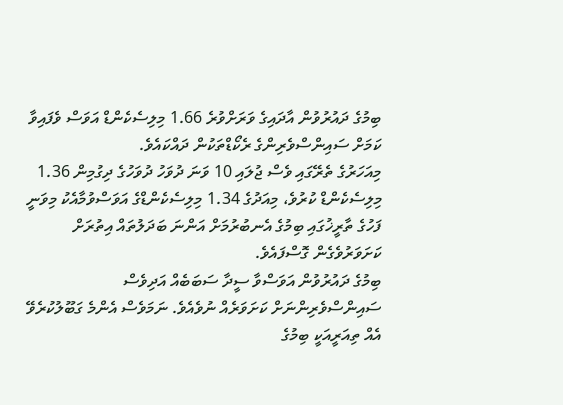ބިމުގެ ދައުރުވުން އާދައިގެ ވަރަށްވުރެ 1.66 މިލިސެކެންޑް އަވަސް ވެފައިވާ ކަމަށް ސައިންސްވެރިންގެ ރެކޯޑްތަކުން ދައްކައެވެ.
މިއަހަރުގެ ތެރޭގައި ވެސް ޖުލައި 10 ވަނަ ދުވަހު ދުވަހުގެ ދިގުމިން 1.36 މިލިސެކެންޑް ކުރުވެ، މިއަދުގެ 1.34 މިލިސެކެންޑްގެ އަވަސްވުމާއެކު މިވަނީ ފަހުގެ ތާރީޚުގައި ބިމުގެ އެނބުރުމަށް އަންނަ ބަދަލުތައް އިތުރަށް ކަށަވަރުވެގެން ގޮސްފައެވެ.
ބިމުގެ ދައުރުވުން އަވަސްވާ ސީދާ ސަބަބެއް އަދިވެސް ސައިންސްވެރިންނަށް ކަށަވަރެއް ނުވެއެވެ. ނަމަވެސް އެންމެ ގަބޫލުކުރެވޭ އެއް ތިއަރީއަކީ ބިމުގެ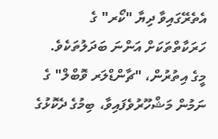އެތެރޭގައިވާ ދިޔާ "ކޯރ" ގެ ހަރަކާތްތަކަށް އަންނަ ބަދަލުތަކެވެ.
މީގެ އިތުރުން، "ޗާންޑްލަރ ވޮބްލް" ގެ ނަމުން މަޝްހޫރުވެފައިވާ، ބިމުގެ ދެކޮޅުގެ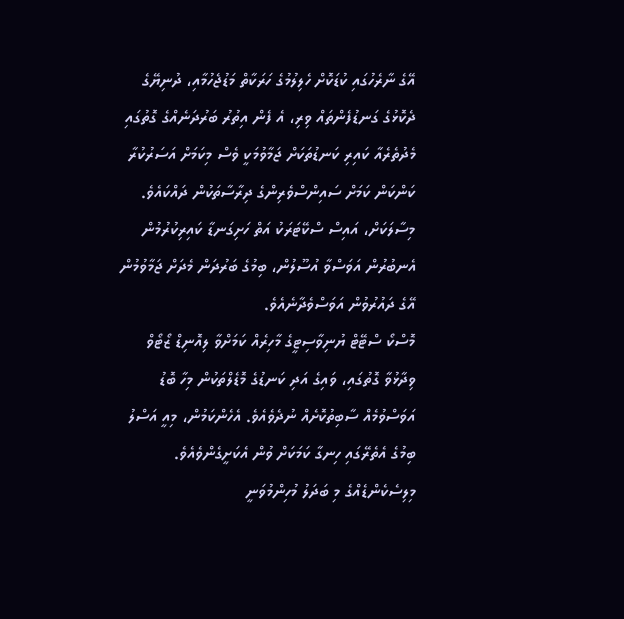އޭގެ ނާރެހުގައި ކުޑަކޮށް ހެލިލުމުގެ ހަރަކާތް މަޑުޖެހުމާއި، ދުނިޔޭގެ ދެކޮޅުގެ ގަނޑުފެންތައް ވިރި، އެ ފެން އިތުރު ބަރުދަނެއްގެ ގޮތުގައި މެދުތެރެއާ ކައިރި ކަނޑުތަކަށް ޖަމާވުމަކީ ވެސް މިކަމަށް އަސަރުކުރާ ކަންކަން ކަމަށް ސައިންސްވެރިންގެ ދިރާސާތަކުން ދައްކައެވެ.
މިސާލަކަށް، އައިސް ސްކޭޓަރަކު އަތް ހަށިގަނޑާ ކައިރިކުރުމުން އެނބުރުން އަވަސްވާ އުސޫލުން، ބިމުގެ ބަރުދަން މެދަށް ޖަމާވުމުން އޭގެ ދައުރުވުން އަވަސްވެދާނެއެވެ.
މޮސްކޯ ސްޓޭޓް ޔުނިވާސިޓީގެ މާހިރެއް ކަމަށްވާ ލިއޮނިޑް ޒޯޓޯވް ވިދާޅުވާ ގޮތުގައި، ވައިގެ އަދި ކަނޑުގެ މޮޑެލްތަކުން މިހާ ބޮޑު އަވަސްވުމެއް ސާބިތުކޮށެއް ނުދެވެއެވެ. އެހެންކަމުން، މިއީ އަސްލު ބިމުގެ އެތެރޭގައި ހިނގާ ކަމަކަށް ވުން އެކަށީގެންވެއެވެ.
މިލިސެކެންޑެއްގެ މި ބަދަލު މުހިންމުވަނީ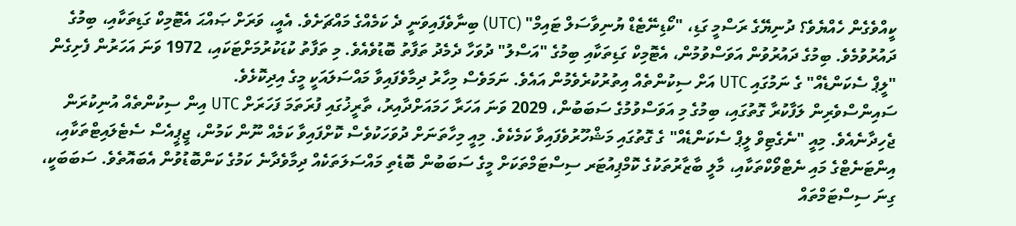ކީއްވެގެން ހެއްޔެވެ؟ ދުނިޔޭގެ ރަސްމީ ގަޑި، "ކޯޑިނޭޓެޑް ޔުނިވާސަލް ޓައިމް" (UTC) ބިނާވެފައިވަނީ ދެ ކަމެއްގެ މައްޗަށެވެ. އެއީ، ވަރަށް ޞައްޙަ އެޓޮމިކް ގަޑިތަކާއި، ބިމުގެ ދައުރުވުމެވެ. ބިމުގެ ދައުރުވުން އަވަސްވުމުން، އެޓޮމިކް ގަޑިތަކާއި ބިމުގެ "އަސްލު" ދުވަހާ ދެމެދު ތަފާތު ބޮޑުވެއެވެ. މި ތަފާތު ކުޑަކުރުމަށްޓަކައި، 1972 ވަނަ އަހަރުން ފެށިގެން "ލީޕް ސެކަންޑެއް" ގެ ނަމުގައި UTC އަށް ސިކުންތެއް އިތުރުކުރެވެމުން އައެވެ. ނަމަވެސް މިހާރު ދިމާވެފައިވާ މައްސަލައަކީ މީގެ އިދިކޮޅެވެ.
ސައިންސްވެރިން ލަފާކުރާ ގޮތުގައި، ބިމުގެ މި އަވަސްވުމުގެ ސަބަބުން، 2029 ވަނަ އަހަރާ ހަމައަށްދާއިރު، ތާރީޚުގައި ފުރަތަމަ ފަހަރަށް UTC އިން ސިކުންތެއް އުނިކުރަން ޖެހިދާނެއެވެ. މިއީ "ނެގެޓިވް ލީޕް ސެކަންޑެއް" ގެ ގޮތުގައި މަޝްހޫރުވެފައިވާ ކަމެކެވެ. މިއީ މިހާތަނަށް ދުވަހަކުވެސް ކޮށްފައިވާ ކަމެއް ނޫން ކަމުން، ޖީޕީއެސް ސެޓެލައިޓްތަކާއި، އިންޓަނެޓްގެ މައި ނެޓްވޯކްތަކާއި، މާލީ ބާޒާރުތަކުގެ ކޮމްޕިއުޓަރ ސިސްޓަމްތަކަށް މީގެ ސަބަބުން ބޮޑެތި މައްސަލަތަކެއް ދިމާވެދާނެ ކަމުގެ ކަންބޮޑުވުން އެބައޮތެވެ. ސަބަބަކީ، ގިނަ ސިސްޓަމްތައް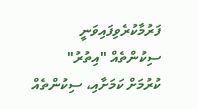ފަރުމާކުރެވިފައިވަނީ ސިކުންތެއް "އިތުރު" ކުރުމަށް ކަމަށާއި، ސިކުންތެއް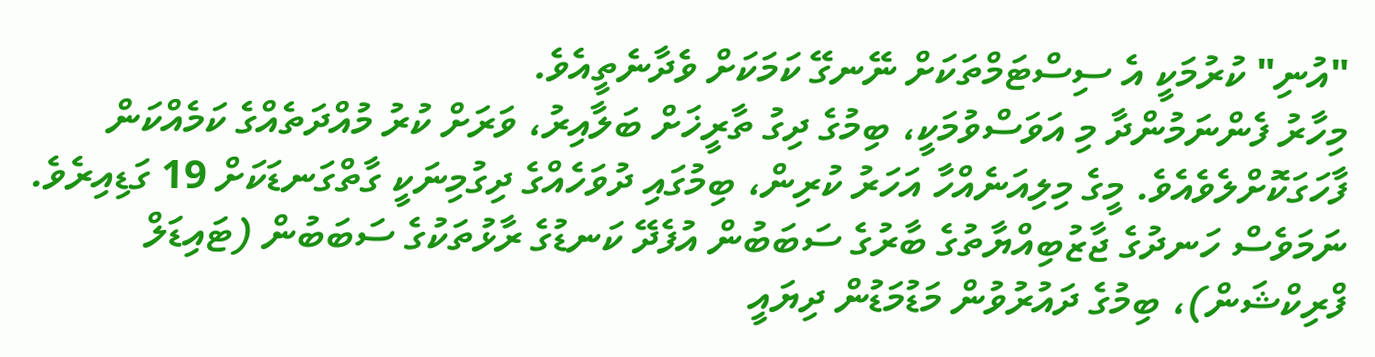"އުނި" ކުރުމަކީ އެ ސިސްޓަމްތަކަށް ނޭނގޭ ކަމަކަށް ވެދާނެތީއެވެ.
މިހާރު ފެންނަމުންދާ މި އަވަސްވުމަކީ، ބިމުގެ ދިގު ތާރީޚަށް ބަލާއިރު، ވަރަށް ކުރު މުއްދަތެއްގެ ކަމެއްކަން ފާހަގަކޮށްލެވެއެވެ. މީގެ މިލިއަނެއްހާ އަހަރު ކުރިން، ބިމުގައި ދުވަހެއްގެ ދިގުމިނަކީ ގާތްގަނޑަކަށް 19 ގަޑިއިރެވެ. ނަމަވެސް ހަނދުގެ ޖާޒުބިއްޔާތުގެ ބާރުގެ ސަބަބުން އުފެދޭ ކަނޑުގެ ރާޅުތަކުގެ ސަބަބުން (ޓައިޑަލް ފްރިކްޝަން)، ބިމުގެ ދައުރުވުން މަޑުމަޑުން ދިޔައީ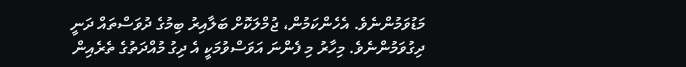މަޑުވަމުންނެވެ. އެހެންކަމުން، ޖުމްލަކޮށް ބަލާއިރު ބިމުގެ ދުވަސްތައް ދަނީ ދިގުވަމުންނެވެ. މިހާރު މި ފެންނަ އަވަސްވުމަކީ އެ ދިގު މުއްދަތުގެ ތެރެއިން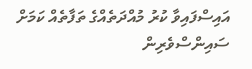އައިސްފައިވާ ކުރު މުއްދަތެއްގެ ތަފާތެއް ކަމަށް ސައިންސްވެރިން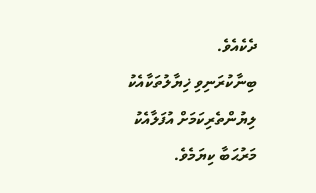ދެކެއެވެ.
ބިނާކުރަނިވި ޚިޔާލުތަކާއެކު ލިޔުންތެރިކަމަށް އުފަލާއެކު މަރުޙަބާ ކިޔަމެވެ.